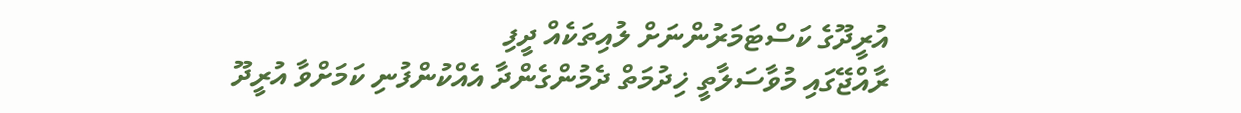އުރީދޫގެ ކަސްޓަމަރުންނަށް ލުއިތަކެއް ދީފި
ރާއްޖޭގައި މުވާސަލާތީ ޚިދުމަތް ދެމުންގެންދާ އެއްކުންފުނި ކަމަށްވާ އުރީދޫ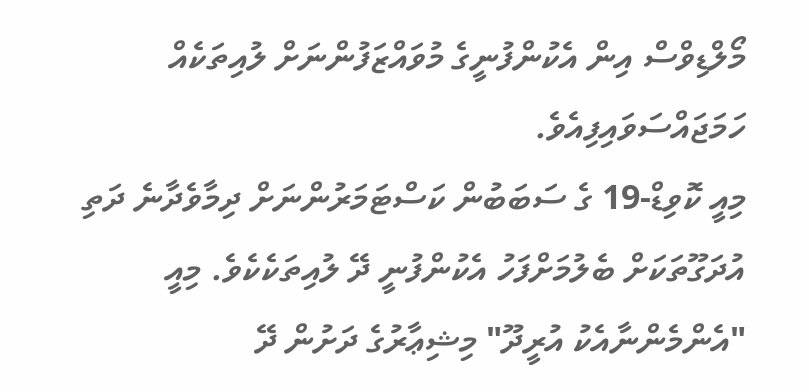މޯލްޑިވްސް އިން އެކުންފުނީގެ މުވައްޒަފުންނަށް ލުއިތަކެއް ހަމަޖައްސަވައިފިއެވެ.
މިއީ ކޮވިޑް-19 ގެ ސަބަބުން ކަސްޓަމަރުންނަށް ދިމާވެދާނެ ދަތި އުދަގޫތަކަށް ބެލުމަށްފަހު އެކުންފުނީ ދޭ ލުއިތަކެކެވެ. މިއީ "އެންމެންނާއެކު އުރީދޫ" މިޝިޢާރުގެ ދަށުން ދޭ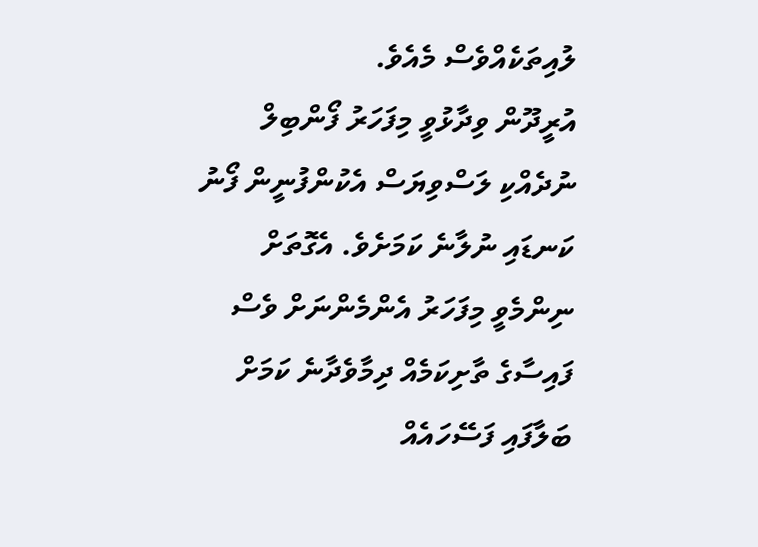ލުއިތަކެއްވެސް މެއެވެ.
އުރީދޫން ވިދާޅުވީ މިފަހަރު ފޯންބިލް ނުދެއްކި ލަސްވިޔަސް އެކުންފުނީން ފޯނު ކަނޑައި ނުލާނެ ކަމަށެވެ. އެގޮތަށް ނިންމެވީ މިފަހަރު އެންމެންނަށް ވެސް ފައިސާގެ ތާށިކަމެއް ދިމާވެދާނެ ކަމަށް ބަލާފައި ފަސޭހައެއް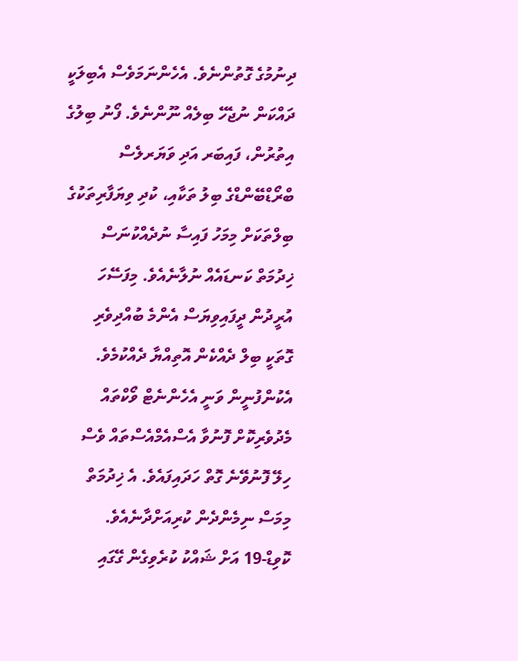ދިނުމުގެ ގޮތުންނެވެ. އެހެންނަމަވެސް އެބިލަކީ ދައްކަން ނުޖެހޭ ބިލެއް ނޫންނެވެ. ފޯނު ބިލުގެ އިތުރުން، ފައިބަރ އަދި ވަޔަރލެސް ބްރޯޑްބޭންޑްގެ ބިލު ތަކާއި، ކުދި ވިޔަފާރިތަކުގެ ބިލްތަކަށް މިމަހު ފައިސާ ނުދެއްކުނަސް ޚިދުމަތް ކަނޑައެއް ނުލާނެއެވެ. މިފަސޭހަ އުރީދުން ދީފައިވިޔަސް އެންމެ ބުއްދިވެރި ގޮތަކީ ބިލް ދެއްކެން އޮތިއްޔާ ދެއްކުމެވެ. އެކުންފުނީން ވަނީ އެހެންނެޓް ވޯކްތައް މެދުވެރިކޮށް ފޮނުވާ އެސްއެމްއެސްތައް ވެސް ހިލޭ ފޮނުވޭނެ ގޮތް ހަދައިފައެވެ. އެ ޚިދުމަތް މިމަސް ނިމެންދެން ކުރިއަށްދާނެއެވެ.
ކޮވިޑް-19 އަށް ޝައްކު ކުރެވިގެން ގޭގައި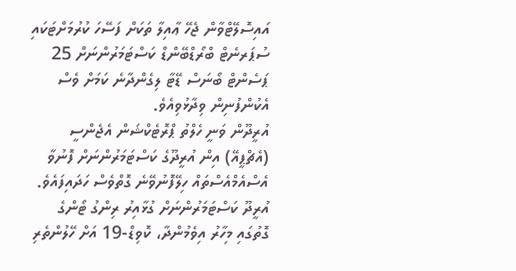އައިސޮލޭޓްވާން ޖެހޭ ޢާއިލާ ތަކަށް ފަސޭހަ ކުރުމަށްޓަކައި ސުޕަރނެޓް ބްރޯޑްބޭންޑް ކަސްޓަމަރުންނަށް 25 ޕަސެންޓް ބޯނަސް ޑޭޓާ ލިގެންދާނެ ކަމަށް ވެސް އެކުންފުނިން ވިދާޅުވިއެވެ.
އުރީދޫން ވަނީ ހެލްތު ޕްރޮޓެކްޝަން އެޖެންސީ (އެޗްޕީއޭ) އިން އުރީދޫގެ ކަސްޓަމަރުންނަށް ފޮނުވާ އެސްއެމްއެސްތައް ހިލޭފޮނުވޭނެ ގޮތްވެސް ހަދައިފައެވެ. އުރީދޫ ކަސްޓަމަރުންނަށް ގުޅާއިރު ރިންގު ޓޯންގެ ގޮތުގައި މިހާރު އިވެމުންދާ، ކޮވިޑް-19 އަށް ހޭލުންތެރި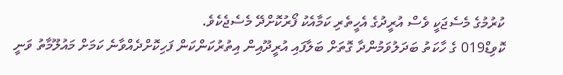ކުރުމުގެ މެސެޖަކީ ވެސް އުރީދުގެ އެހީތެރި ކަމާއެކު ފޯރުކޮށްދޭ މެސެޖެކެވެ.
ކޮވިޑް019 ގެ ހާކަތު ބަދަލުވަމުންދާ ގޮތަށް ބަލާފައި އުރީދޫއިން އިތުރުކަންކަން ފަހިކޮށްދެއްވާނެ ކަމަށް މައުލޫމާތު ވަނީ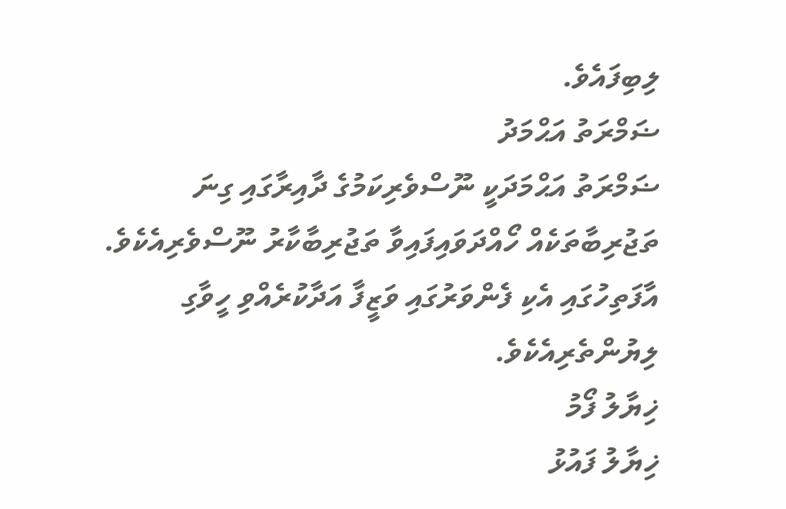ލިބިފައެވެ.
ޟަމްރަތު އަޙްމަދު
ޟަމްރަތު އަޙްމަދަކީ ނޫސްވެރިކަމުގެ ދާއިރާގައި ގިނަ ތަޖުރިބާތަކެއް ހޯއްދަވައިފައިވާ ތަޖުރިބާކާރު ނޫސްވެރިއެކެވެ. އާފަތިހުގައި އެކި ފެންވަރުގައި ވަޒީފާ އަދާކުރެއްވި ހީވާގި ލިޔުންތެރިއެކެވެ.
ޚިޔާލު ފޯމު
ޚިޔާލު ފައުޅު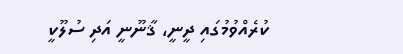ކުރެއްވުމުގައި ދީނީ، ޤާނޫނީ އަދި ސުލޫކީ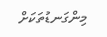މިންގަނޑުތަކަށް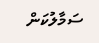ސަމާލުކަން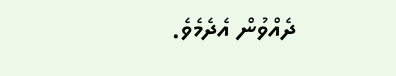ދެއްވުން އެދެމެވެ.